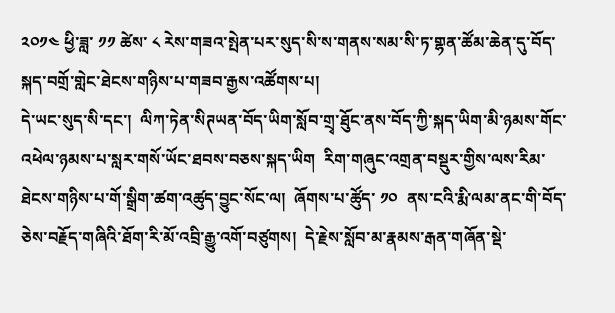༢༠༡༤ ཕྱི་ཟླ་ ༡༡ ཚེས་ ༨ རེས་གཟའ་སྤེན་པར་སུད་སི་ས་གནས་སམ་སི་ཏ་གྷན་ཚོམ་ཆེན་དུ་བོད་སྐད་བགྲོ་གླེང་ཐེངས་གཉིས་པ་གཟབ་རྒྱས་འཚོགས་པ།
དེ་ཡང་སུད་སི་དང་།  ལིཀ་ཏེན་སིཊཡན་བོད་ཡིག་སློབ་གྲྭ་ཐོུང་ནས་བོད་ཀྱི་སྐད་ཡིག་མི་ཉམས་གོང་འཕེལ་ཉམས་པ་སླར་གསོ་ཡོང་ཐབས་བཅས་སྐད་ཡིག  རིག་གཞུང་འགྲན་བསྡུར་གྱིས་ལས་རིམ་ཐེངས་གཉིས་པ་གོ་སྒྲིག་ཚག་འཚུད་བྱུང་སོང་ལ།  ཞོགས་པ་ཚོུད་ ༡༠  ནས་ངའི་རྨི་ལམ་ནང་གི་བོད་ཅེས་བརྗོད་གཞིའི་ཐོག་རི་མོ་འབྲི་རྒྱུ་འགོ་བཙུགས།  དེ་རྗེས་སློབ་མ་རྣམས་རྒན་གཞོན་སྡེ་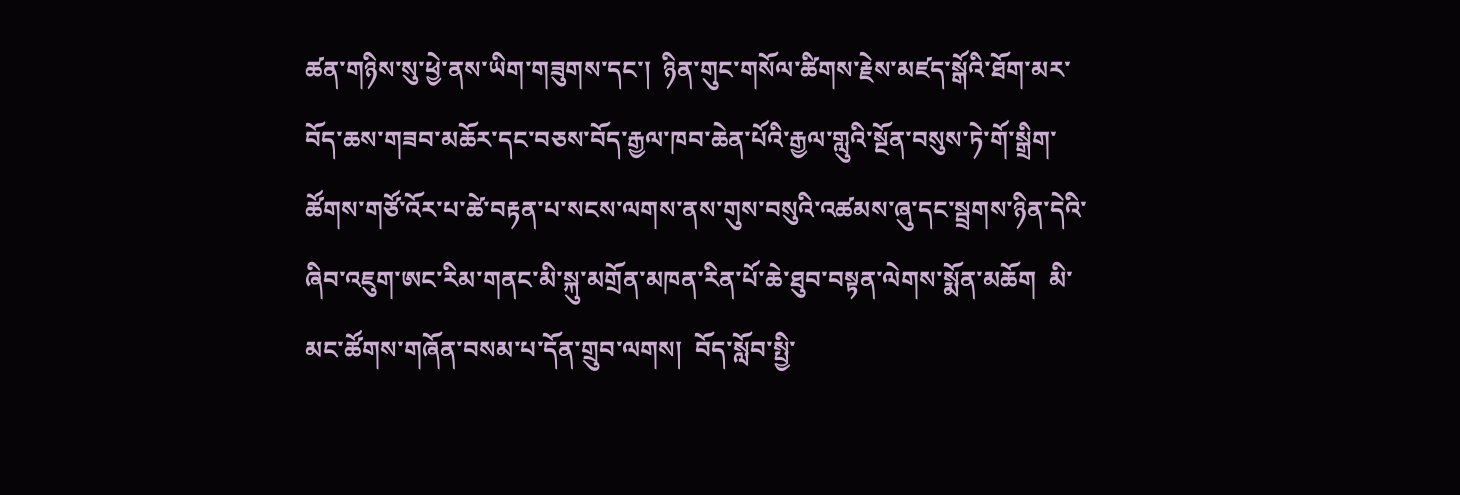ཚན་གཉིས་སུ་ཕྱེ་ནས་ཡིག་གཟུགས་དང་།  ཉིན་གུང་གསོལ་ཚིགས་རྗེས་མཛད་སྒོའི་ཐོག་མར་བོད་ཆས་གཟབ་མཆོར་དང་བཅས་བོད་རྒྱལ་ཁབ་ཆེན་པོའི་རྒྱལ་གླུའི་སྔོན་བསུས་ཏེ་གོ་སྒྲིག་ཚོགས་གཙོ་འོར་པ་ཚེ་བརྟན་པ་སངས་ལགས་ནས་གུས་བསུའི་འཚམས་ཞུ་དང་སྦྲགས་ཉིན་དེའི་ཞིབ་འཇུག་ཨང་རིམ་གནང་མི་སྐུ་མགྲོན་མཁན་རིན་པོ་ཆེ་ཐུབ་བསྟན་ལེགས་སྨོན་མཆོག  མི་མང་ཚོགས་གཞོན་བསམ་པ་དོན་གྲུབ་ལགས།  བོད་སློབ་སྤྱི་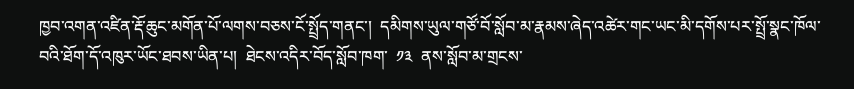ཁྱབ་འགན་འཛིན་རྡོ་ཆུང་མགོན་པོ་ལགས་བཅས་ངོ་སྤྲོད་གནང་།  དམིགས་ཡུལ་གཙོ་བོ་སློབ་མ་རྣམས་ཞེད་འཚེར་གང་ཡང་མི་དགོས་པར་སྤྲོ་སྣང་ཁོལ་བའི་ཐོག་དོ་འཁུར་ཡོང་ཐབས་ཡིན་པ།  ཐེངས་འདིར་བོད་སློབ་ཁག་  ༡༣  ནས་སློབ་མ་གྲངས་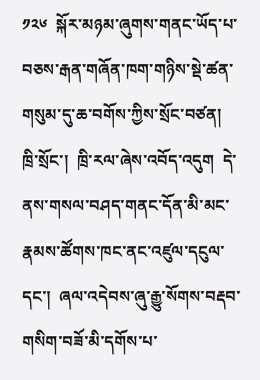༡༢༦  སྐོར་མཉམ་ཞུགས་གནང་ཡོད་པ་བཅས་རྒན་གཞོན་ཁག་གཉིས་སྡེ་ཚན་གསུམ་དུ་ཆ་བགོས་ཀྱིས་སྲོང་བཙན།  ཁྲི་སྲོང་།  ཁྲི་རལ་ཞེས་འབོད་འདུག  དེ་ནས་གསལ་བཤད་གནང་དོན་མི་མང་རྣམས་ཚོགས་ཁང་ནང་འཛུལ་དངུལ་དང་།  ཞལ་འདེབས་ཞུ་རྒྱུ་སོགས་བརྡབ་གསིག་བཟོ་མི་དགོས་པ་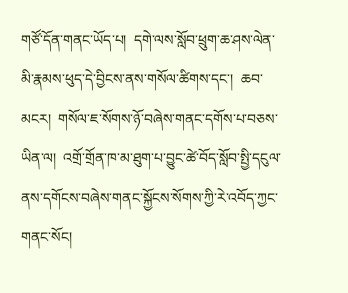གཙོ་དོན་གནང་ཡོད་པ།  དགེ་ལས་སློབ་ཕྲུག་ཆ་ཤས་ལེན་མི་རྣམས་ཕུད་དེ་བྱིངས་ནས་གསོལ་ཚིགས་དང་།  ཆབ་མངར།  གསོལ་ཇ་སོགས་ཉོ་བཞེས་གནང་དགོས་པ་བཅས་ཡིན་ལ།  འགྲོ་གྲོན་ཁ་མ་ཐུག་པ་བྱུང་ཚེ་བོད་སློབ་སྤྱི་དངུལ་ནས་དགོངས་བཞེས་གནང་སྐྱོངས་སོགས་ཀྱི་རེ་འབོད་ཀྱང་གནང་སོང།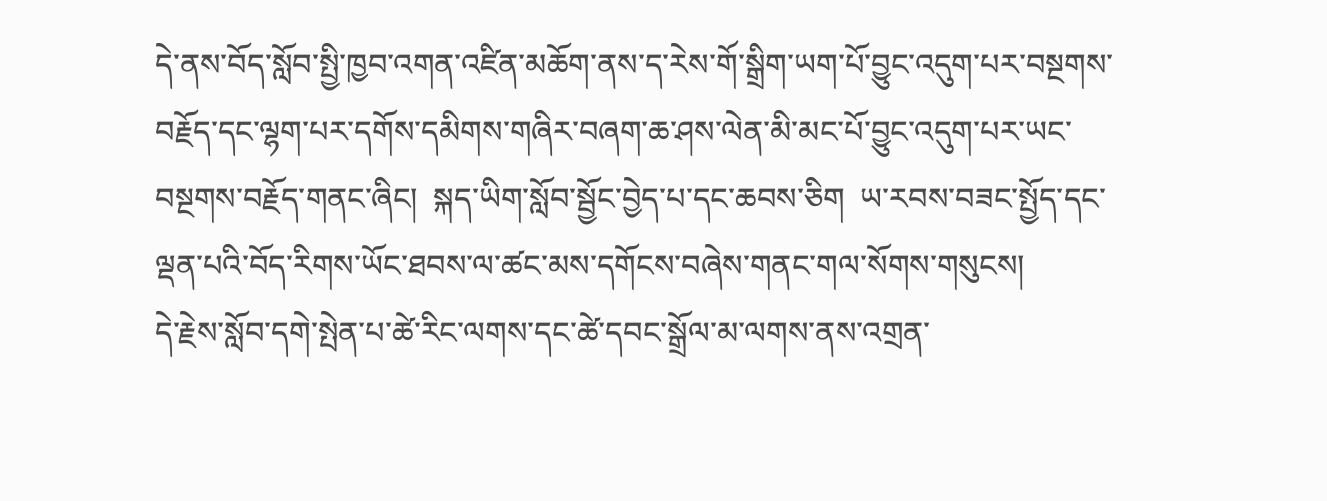དེ་ནས་བོད་སློབ་སྤྱི་ཁྱབ་འགན་འཛིན་མཆོག་ནས་ད་རེས་གོ་སྒྲིག་ཡག་པོ་བྱུང་འདུག་པར་བསྔགས་བརྗོད་དང་ལྷག་པར་དགོས་དམིགས་གཞིར་བཞག་ཆ་ཤས་ལེན་མི་མང་པོ་བྱུང་འདུག་པར་ཡང་བསྔགས་བརྗོད་གནང་ཞིང།  སྐད་ཡིག་སློབ་སྦྱོང་བྱེད་པ་དང་ཆབས་ཅིག  ཡ་རབས་བཟང་སྤྱོད་དང་ལྡན་པའི་བོད་རིགས་ཡོང་ཐབས་ལ་ཚང་མས་དགོངས་བཞེས་གནང་གལ་སོགས་གསུངས།
དེ་རྗེས་སློབ་དགེ་སྤེན་པ་ཚེ་རིང་ལགས་དང་ཚེ་དབང་སྒྲོལ་མ་ལགས་ནས་འགྲན་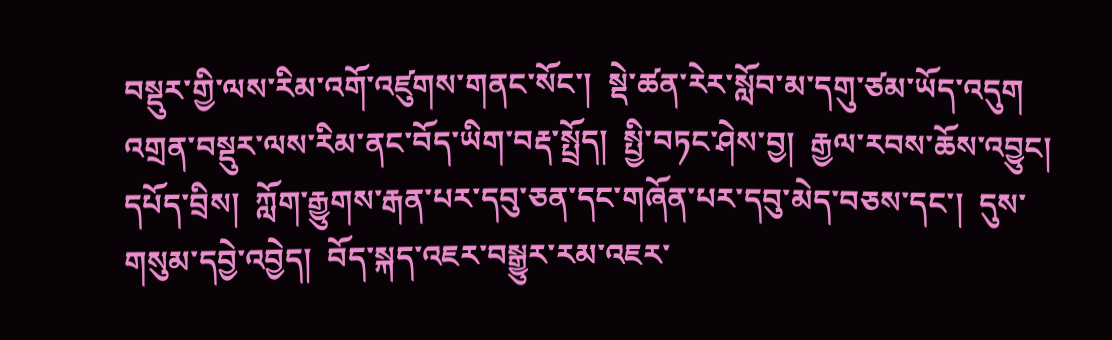བསྡུར་གྱི་ལས་རིམ་འགོ་འཛུགས་གནང་སོང་།  སྡེ་ཚན་རེར་སློབ་མ་དགུ་ཙམ་ཡོད་འདུག  འགྲན་བསྡུར་ལས་རིམ་ནང་བོད་ཡིག་བརྡ་སྤྲོད།  སྤྱི་བཏང་ཤེས་བྱ།  རྒྱལ་རབས་ཆོས་འབྱུང།  དཔོད་བྲིས།  ཀློག་རྒྱུགས་རྒན་པར་དབུ་ཅན་དང་གཞོན་པར་དབུ་མེད་བཅས་དང་།  དུས་གསུམ་དབྱེ་འབྱེད།  བོད་སྐད་འཇར་བསྒྱུར་རམ་འཇར་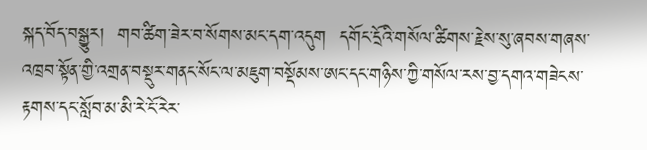སྐད་བོད་བསྒྱུར།  གབ་ཚིག་ཟེར་བ་སོགས་མང་དག་འདུག  དགོང་དྲོའི་གསོལ་ཚིགས་རྗེས་སུ་ཞབས་གཞས་འཁྲབ་སྟོན་གྱི་འགྲན་བསྡུར་གནང་སོང་ལ་མཇུག་བསྡོམས་ཨང་དང་གཉིས་ཀྱི་གསོལ་རས་བྱ་དགའ་གཟེངས་རྟགས་དང་སློབ་མ་མི་རེ་ངོ་རེར་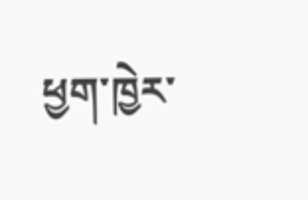ཕྱག་ཁྱེར་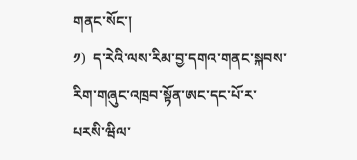གནང་སོང་།
༡)  ད་རེའི་ལས་རིམ་བྱ་དགའ་གནང་སྐབས་རིག་གཞུང་འཁྲབ་སྟོན་ཨང་དང་པོ་ར་པརསི་ཝིལ་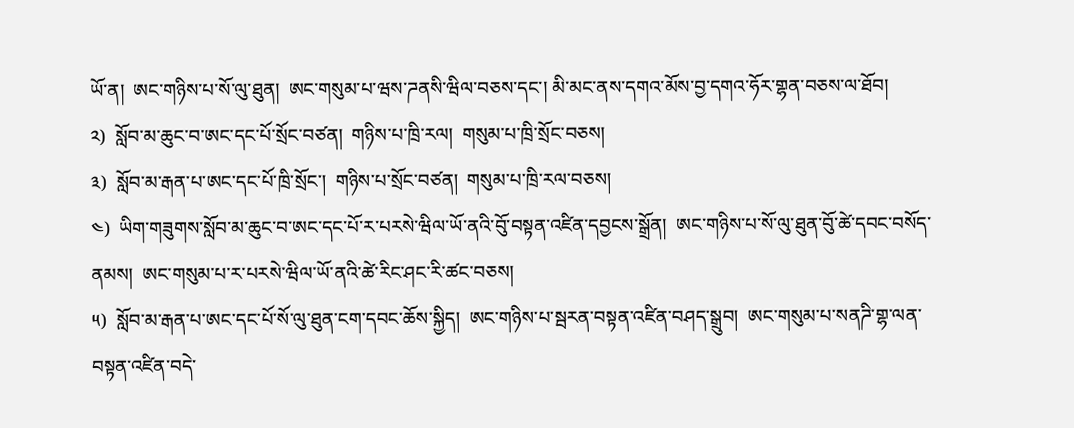ཡོ་ན།  ཨང་གཉིས་པ་སོ་ལུ་ཐུན།  ཨང་གསུམ་པ་ཝས་ཌནསི་ཝིལ་བཅས་དང་། མི་མང་ནས་དགའ་མོས་བྱ་དགའ་ཧོར་གྷན་བཅས་ལ་ཐོབ།
༢)  སློབ་མ་ཆུང་བ་ཨང་དང་པོ་སྲོང་བཙན།  གཉིས་པ་ཁྲི་རལ།  གསུམ་པ་ཁྲི་སྲོང་བཅས།
༣)  སློབ་མ་རྒན་པ་ཨང་དང་པོ་ཁྲི་སྲོང་།  གཉིས་པ་སྲོང་བཙན།  གསུམ་པ་ཁྲི་རལ་བཅས།
༤)  ཡིག་གཟུགས་སློབ་མ་ཆུང་བ་ཨང་དང་པོ་ར་པརསེ་ཝིལ་ཡོ་ནའི་བོུ་བསྟན་འཛིན་དབྱངས་སྒྲོན།  ཨང་གཉིས་པ་སོ་ལུ་ཐུན་བོུ་ཚེ་དབང་བསོད་ནམས།  ཨང་གསུམ་པ་ར་པརསེ་ཝིལ་ཡོ་ནའི་ཚེ་རིང་ཤང་རི་ཚང་བཅས།
༥)  སློབ་མ་རྒན་པ་ཨང་དང་པོ་སོ་ལུ་ཐུན་ངག་དབང་ཆོས་སྐྱིད།  ཨང་གཉིས་པ་སྦརན་བསྟན་འཛིན་བཤད་སྒྲུབ།  ཨང་གསུམ་པ་སནཌི་གྷ་ལན་བསྟན་འཛིན་བདེ་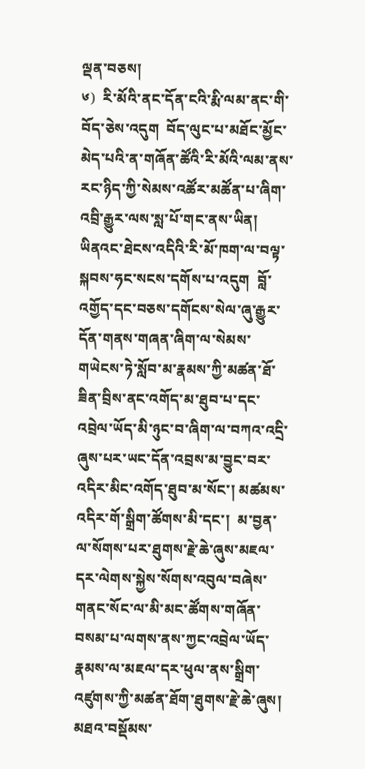ལྡན་བཅས།
༦)  རི་མོའི་ནང་དོན་ངའི་རྨི་ལམ་ནང་གི་བོད་ཅེས་འདུག  བོད་ལུང་པ་མཐོང་མྱོང་མེད་པའི་ན་གཞོན་ཚོའི་རི་མོའི་ལམ་ནས་རང་ཉིད་ཀྱི་སེམས་འཚོར་མཚོན་པ་ཞིག་འབྲི་རྒྱུར་ལས་སླ་པོ་གང་ནས་ཡིན།  ཡིནའང་ཐེངས་འདིའི་རི་མོ་ཁག་ལ་བལྟ་སྐབས་ཧང་སངས་དགོས་པ་འདུག  བློ་འགྱོད་དང་བཅས་དགོངས་སེལ་ཞུ་རྒྱུར་དོན་གནས་གཞན་ཞིག་ལ་སེམས་གཡེངས་ཏེ་སློབ་མ་རྣམས་ཀྱི་མཚན་ཐོ་ཟིན་བྲིས་ནང་འགོད་མ་ཐུབ་པ་དང་འབྲེལ་ཡོད་མི་ཉུང་བ་ཞིག་ལ་བཀའ་འདྲི་ཞུས་པར་ཡང་དོན་འབྲས་མ་བྱུང་བར་འདིར་མིང་འགོད་ཐུབ་མ་སོང་། མཚམས་འདིར་གོ་སྒྲིག་ཚོགས་མི་དང་།  མ་བྱན་ལ་སོགས་པར་ཐུགས་རྗེ་ཆེ་ཞུས་མཇལ་དར་ལེགས་སྐྱེས་སོགས་འབུལ་བཞེས་གནང་སོང་ལ་མི་མང་ཚོགས་གཞོན་བསམ་པ་ལགས་ནས་ཀྱང་འབྲེལ་ཡོད་རྣམས་ལ་མཇལ་དར་ཕུལ་ནས་སྒྲིག་འཛུགས་ཀྱི་མཚན་ཐོག་ཐུགས་རྗེ་ཆེ་ཞུས།  མཐའ་བསྡོམས་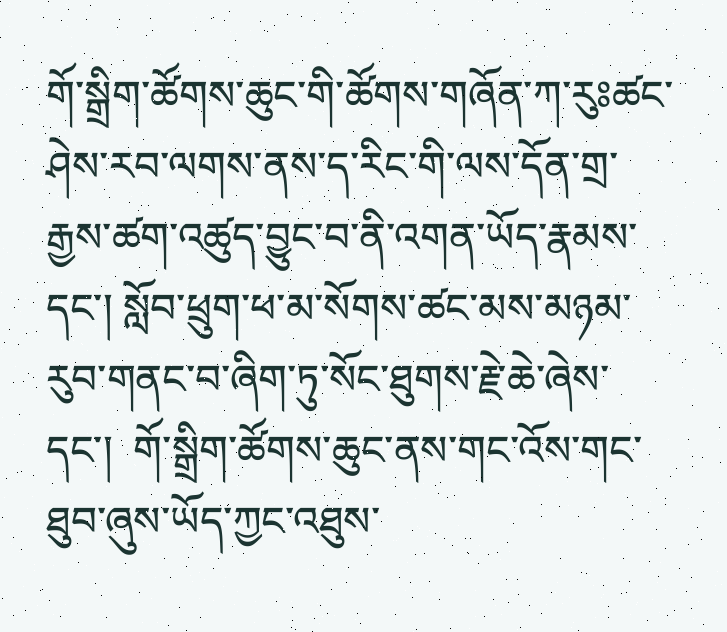གོ་སྒྲིག་ཚོགས་ཆུང་གི་ཚོགས་གཞོན་ཀ་རུཿཚང་ཤེས་རབ་ལགས་ནས་ད་རིང་གི་ལས་དོན་གྲ་རྒྱས་ཚག་འཚུད་བྱུང་བ་ནི་འགན་ཡོད་རྣམས་དང་། སློབ་ཕྲུག་ཕ་མ་སོགས་ཚང་མས་མཉམ་རུབ་གནང་བ་ཞིག་ཏུ་སོང་ཐུགས་རྗེ་ཆེ་ཞེས་དང་།  གོ་སྒྲིག་ཚོགས་ཆུང་ནས་གང་འོས་གང་ཐུབ་ཞུས་ཡོད་ཀྱང་འཐུས་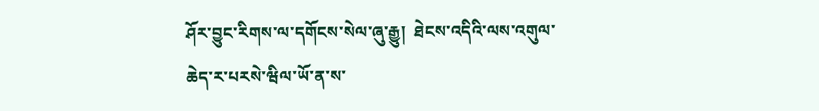ཤོར་བྱུང་རིགས་ལ་དགོངས་སེལ་ཞུ་རྒྱུ།  ཐེངས་འདིའི་ལས་འགུལ་ཆེད་ར་པརསེ་ཝིལ་ཡོ་ན་ས་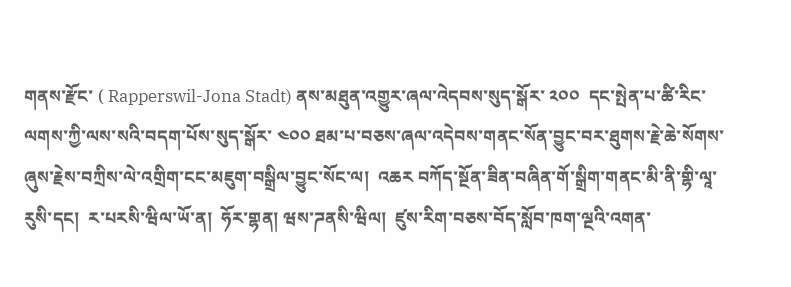གནས་རྫོང་ ( Rapperswil-Jona Stadt) ནས་མཐུན་འགྱུར་ཞལ་འེདབས་སུད་སྒོར་ ༢༠༠  དང་སྤེན་པ་ཚི་རིང་ལགས་ཀྱི་ལས་སའི་བདག་པོས་སུད་སྒོར་ ༤༠༠ ཐམ་པ་བཅས་ཞལ་འདེབས་གནང་སོན་བྱུང་བར་ཐུགས་རྗེ་ཆེ་སོགས་ཞུས་རྗེས་བཀྲིས་ལེ་འགྲིག་ངང་མཇུག་བསྒྲིལ་བྱུང་སོང་ལ།  འཆར བཀོད་སྔོན་ཟིན་བཞིན་གོ་སྒྲིག་གནང་མི་ནི་གྷི་ལཱ་རུསི་དང།  ར་པརསི་ཝིལ་ཡོ་ན།  ཧོར་གྷན། ཝས་ཌནསི་ཝིལ།  ཛུས་རིག་བཅས་བོད་སློབ་ཁག་ལྔའི་འགན་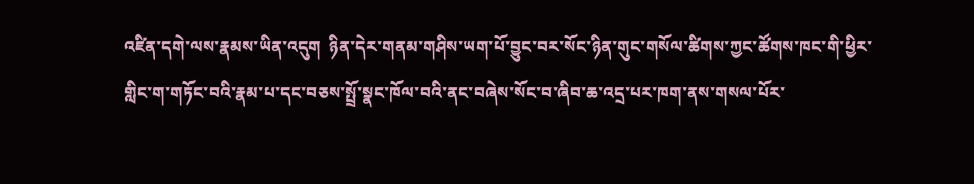འཛིན་དགེ་ལས་རྣམས་ཡིན་འདུག  ཉིན་དེར་གནམ་གཤིས་ཡག་པོ་བྱུང་བར་སོང་ཉིན་གུང་གསོལ་ཚིགས་ཀྱང་ཚོགས་ཁང་གི་ཕྱིར་གླིང་ག་གཏོང་བའི་རྣམ་པ་དང་བཅས་སྤྲོ་སྣང་ཁོལ་བའི་ནང་བཞེས་སོང་བ་ཞིབ་ཆ་འདྲ་པར་ཁག་ནས་གསལ་པོར་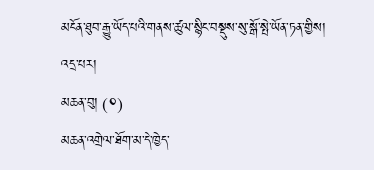མངོན་ཐུབ་རྒྱུ་ཡོད་པའི་གནས་ཚུལ་སྙིང་བསྡུས་སུ་སྒོ་སྤེ་ཡོན་ཏན་གྱིས།
འདྲ་པར།
མཆན་བུ། (༠)
མཆན་འགྲེལ་ཐོག་མ་དེ་ཁྱེད་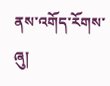ནས་འགོད་རོགས་ཞུ།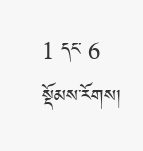1 དང་ 6 སྡོམས་རོགས།